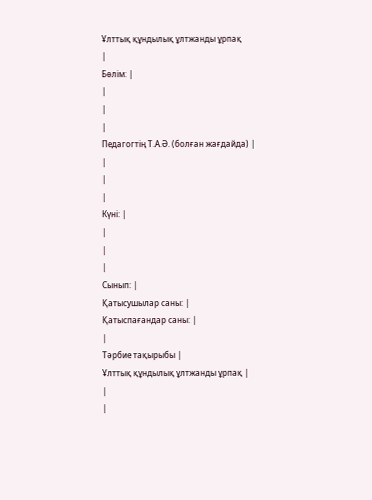Ұлттық құндылық ұлтжанды ұрпақ
|
Бөлім: |
|
|
|
Педагогтің Т.А.Ә. (болған жағдайда) |
|
|
|
Күні: |
|
|
|
Сынып: |
Қатысушылар саны: |
Қатыспағандар саны: |
|
Тәрбие тақырыбы |
Ұлттық құндылық ұлтжанды ұрпақ |
|
|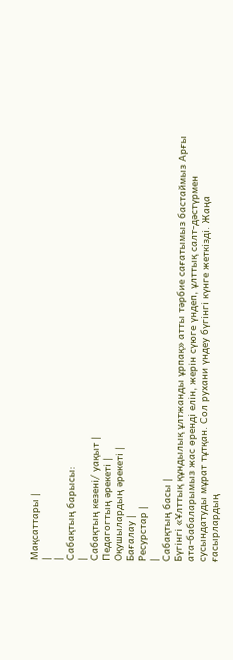Мақсаттары |
|
|
Сабақтың барысы:
|
Сабақтың кезені/ уақыт |
Педагогтың әрекеті |
Оқушылардың әрекеті |
Бағалау |
Ресурстар |
|
Сабақтың басы |
Бүгінгі «Ұлттық құндылық ұлтжанды ұрпақ» атты тәрбие сағатымыз бастаймыз Арғы ата-бабаларымыз жас өренді елін, жерін сүюге үндеп, ұлттық салт-дәстүрмен сусындатуды мұрат тұтқан. Сол рухани үндеу бүгінгі күнге жеткізді. Жаңа ғасырлардың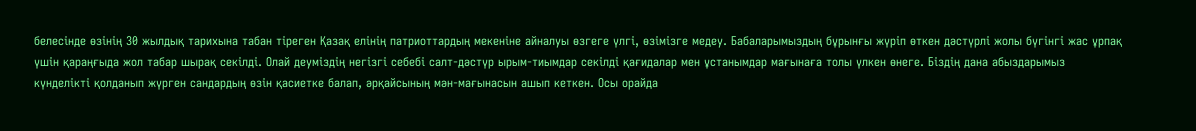белесінде өзінің 30 жылдық тарихына табан тіреген Қазақ елінің патриоттардың мекеніне айналуы өзгеге үлгі, өзімізге медеу. Бабаларымыздың бұрынғы жүріп өткен дәстүрлі жолы бүгінгі жас ұрпақ үшін қараңғыда жол табар шырақ секілді. Олай деуміздің негізгі себебі салт-дәстүр ырым-тиымдар секілді қағидалар мен ұстанымдар мағынаға толы үлкен өнеге. Біздің дана абыздарымыз күнделікті қолданып жүрген сандардың өзін қасиетке балап, әрқайсының мән-мағынасын ашып кеткен. Осы орайда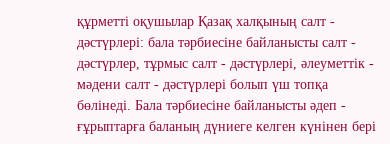құрметті оқушылар Қазақ халқының салт - дәстүрлері: бала тәрбиесіне байланысты салт - дәстүрлер, тұрмыс салт - дәстүрлері, әлеуметтік - мәдени салт - дәстүрлері болып үш топқа бөлінеді. Бала тәрбиесіне байланысты әдеп - ғұрыптарға баланың дүниеге келген күнінен бері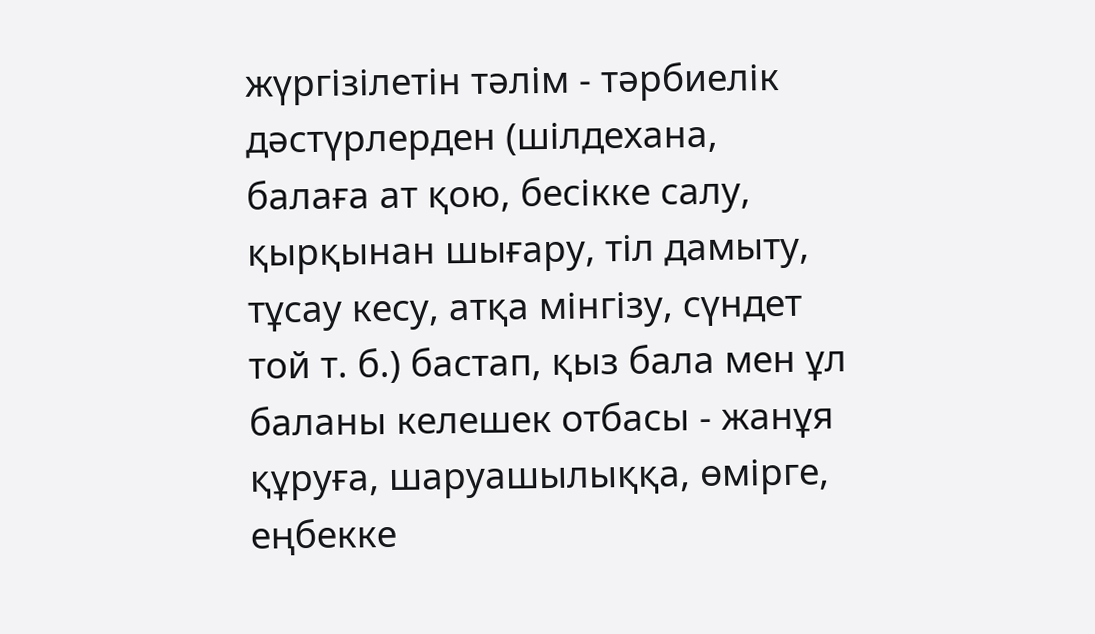жүргізілетін тәлім - тәрбиелік дәстүрлерден (шілдехана, балаға ат қою, бесікке салу, қырқынан шығару, тіл дамыту, тұсау кесу, атқа мінгізу, сүндет той т. б.) бастап, қыз бала мен ұл баланы келешек отбасы - жанұя құруға, шаруашылыққа, өмірге, еңбекке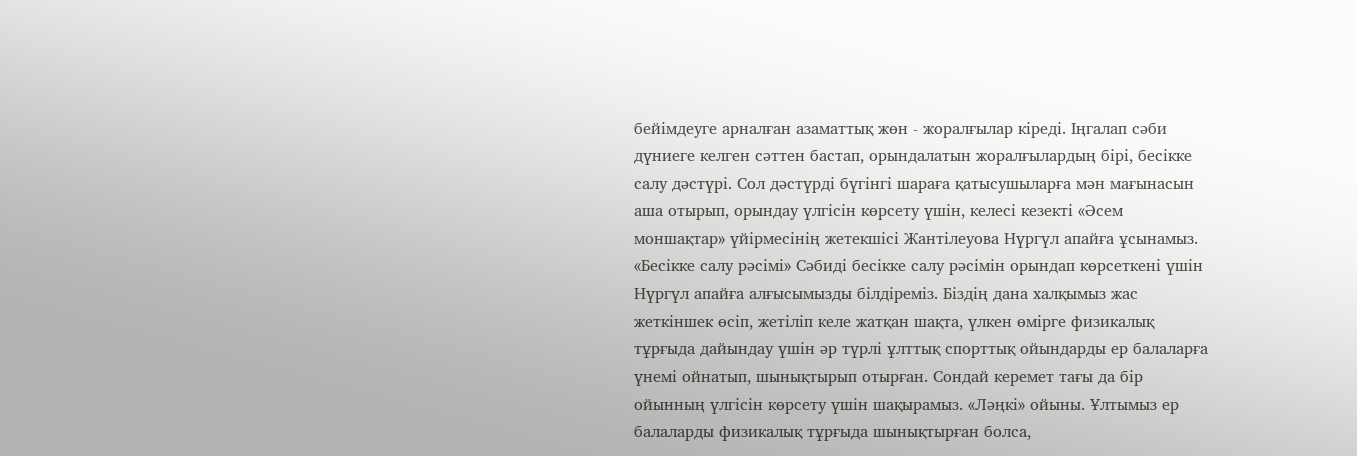бейімдеуге арналған азаматтық жөн - жоралғылар кіреді. Іңгалап сәби дүниеге келген сәттен бастап, орындалатын жоралғылардың бірі, бесікке салу дәстүрі. Сол дәстүрді бүгінгі шараға қатысушыларға мән мағынасын аша отырып, орындау үлгісін көрсету үшін, келесі кезекті «Әсем моншақтар» үйірмесінің жетекшісі Жантілеуова Нүргүл апайға ұсынамыз. «Бесікке салу рәсімі» Сәбиді бесікке салу рәсімін орындап көрсеткені үшін Нүргүл апайға алғысымызды білдіреміз. Біздің дана халқымыз жас жеткіншек өсіп, жетіліп келе жатқан шақта, үлкен өмірге физикалық тұрғыда дайындау үшін әр түрлі ұлттық спорттық ойындарды ер балаларға үнемі ойнатып, шынықтырып отырған. Сондай керемет тағы да бір ойынның үлгісін көрсету үшін шақырамыз. «Ләңкі» ойыны. Ұлтымыз ер балаларды физикалық тұрғыда шынықтырған болса,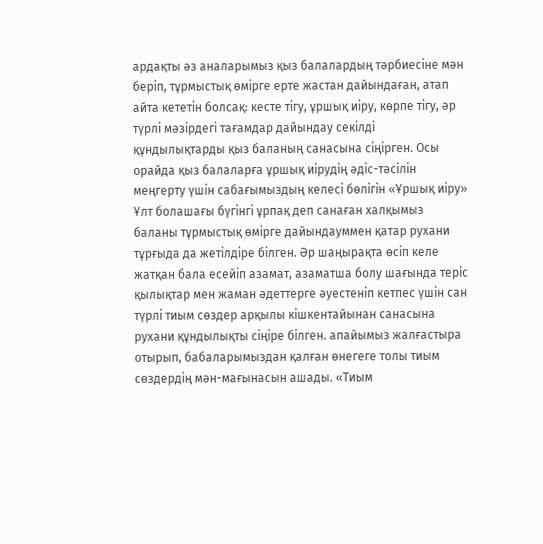ардақты әз аналарымыз қыз балалардың тәрбиесіне мән беріп, тұрмыстық өмірге ерте жастан дайындаған, атап айта кететін болсақ: кесте тігу, ұршық иіру, көрпе тігу, әр түрлі мәзірдегі тағамдар дайындау секілді құндылықтарды қыз баланың санасына сіңірген. Осы орайда қыз балаларға ұршық иірудің әдіс-тәсілін меңгерту үшін сабағымыздың келесі бөлігін «Ұршық иіру» Ұлт болашағы бүгінгі ұрпақ деп санаған халқымыз баланы тұрмыстық өмірге дайындауммен қатар рухани тұрғыда да жетілдіре білген. Әр шаңырақта өсіп келе жатқан бала есейіп азамат, азаматша болу шағында теріс қылықтар мен жаман әдеттерге әуестеніп кетпес үшін сан түрлі тиым сөздер арқылы кішкентайынан санасына рухани құндылықты сіңіре білген. апайымыз жалғастыра отырып, бабаларымыздан қалған өнегеге толы тиым сөздердің мән-мағынасын ашады. «Тиым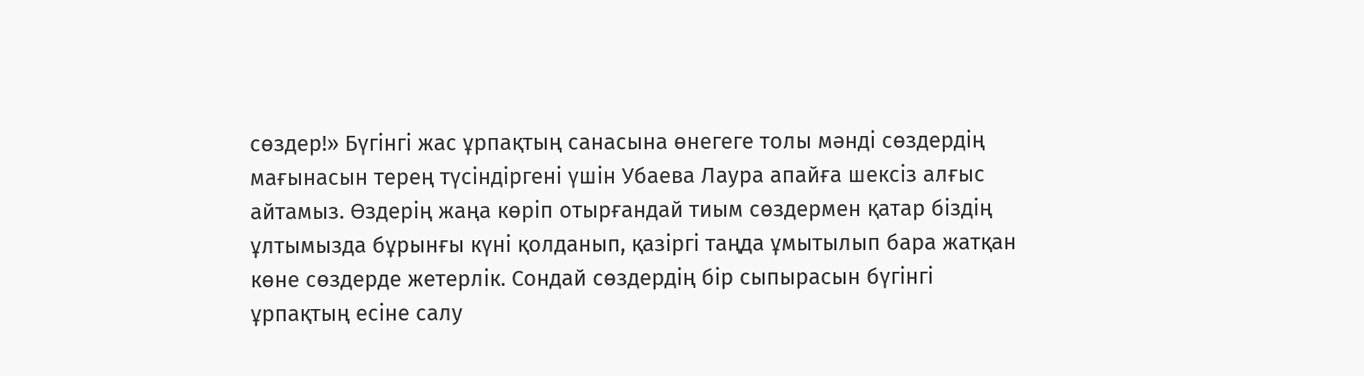сөздер!» Бүгінгі жас ұрпақтың санасына өнегеге толы мәнді сөздердің мағынасын терең түсіндіргені үшін Убаева Лаура апайға шексіз алғыс айтамыз. Өздерің жаңа көріп отырғандай тиым сөздермен қатар біздің ұлтымызда бұрынғы күні қолданып, қазіргі таңда ұмытылып бара жатқан көне сөздерде жетерлік. Сондай сөздердің бір сыпырасын бүгінгі ұрпақтың есіне салу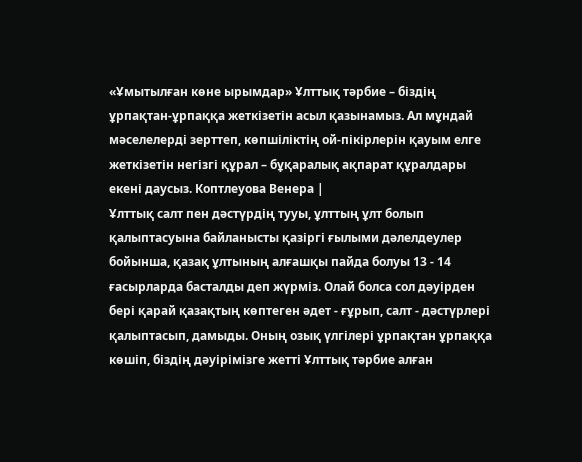«Ұмытылған көне ырымдар» Ұлттық тәрбие – біздің ұрпақтан-ұрпаққа жеткізетін асыл қазынамыз. Ал мұндай мәселелерді зерттеп, көпшіліктің ой-пікірлерін қауым елге жеткізетін негізгі құрал – бұқаралық ақпарат құралдары екені даусыз. Коптлеуова Венера |
Ұлттық салт пен дәстүрдің тууы, ұлттың ұлт болып қалыптасуына байланысты қазіргі ғылыми дәлелдеулер бойынша, қазақ ұлтының алғашқы пайда болуы 13 - 14 ғасырларда басталды деп жүрміз. Олай болса сол дәуірден бері қарай қазақтың көптеген әдет - ғұрып, салт - дәстүрлері қалыптасып, дамыды. Оның озық үлгілері ұрпақтан ұрпаққа көшіп, біздің дәуірімізге жетті Ұлттық тәрбие алған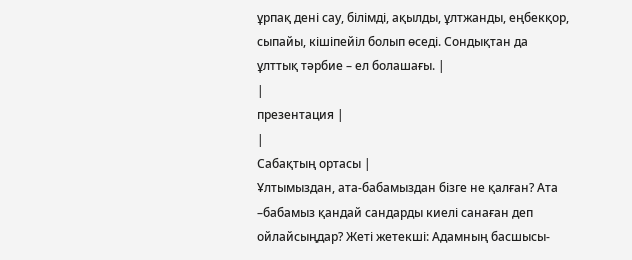ұрпақ дені сау, білімді, ақылды, ұлтжанды, еңбекқор, сыпайы, кішіпейіл болып өседі. Сондықтан да ұлттық тәрбие – ел болашағы. |
|
презентация |
|
Сабақтың ортасы |
Ұлтымыздан, ата-бабамыздан бізге не қалған? Ата –бабамыз қандай сандарды киелі санаған деп ойлайсыңдар? Жеті жетекші: Адамның басшысы-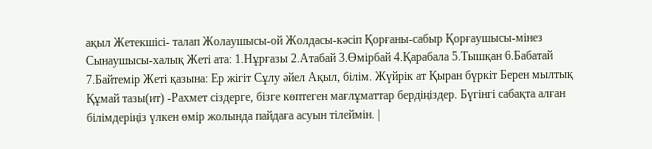ақыл Жетекшісі- талап Жолаушысы-ой Жолдасы-кәсіп Қорғаны-сабыр Қорғаушысы-мінез Сынаушысы-халық Жеті ата: 1.Нұрғазы 2.Атабай 3.Өмірбай 4.Қарабала 5.Тышқан 6.Бабатай 7.Байтемір Жеті қазына: Ер жігіт Сұлу әйел Ақыл, білім. Жүйрік ат Қыран бүркіт Берен мылтық Құмай тазы(ит) -Рахмет сіздерге, бізге көптеген мағлұматтар бердіңіздер. Бүгінгі сабақта алған білімдеріңіз үлкен өмір жолында пайдаға асуын тілеймін. |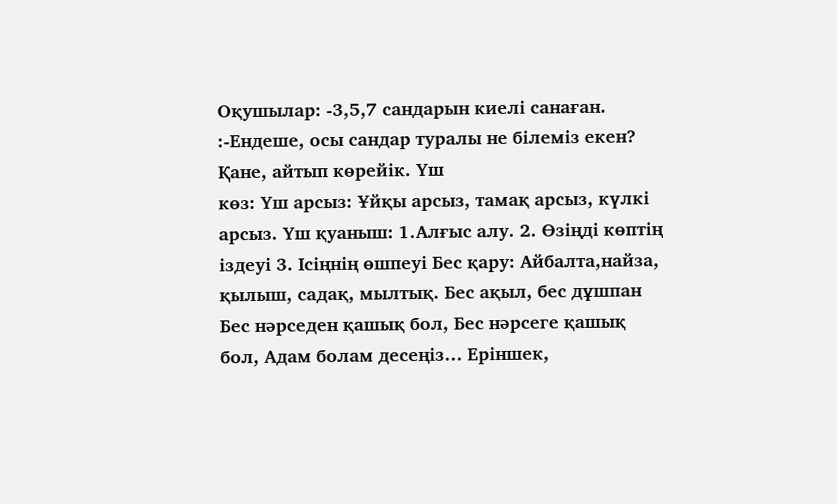Оқушылар: -3,5,7 сандарын киелі санаған. :-Ендеше, осы сандар туралы не білеміз екен? Қане, айтып көрейік. Үш
көз: Үш арсыз: Ұйқы арсыз, тамақ арсыз, күлкі арсыз. Үш қуаныш: 1.Алғыс алу. 2. Өзіңді көптің іздеуі 3. Ісіңнің өшпеуі Бес қару: Айбалта,найза, қылыш, садақ, мылтық. Бес ақыл, бес дұшпан Бес нәрседен қашық бол, Бес нәрсеге қашық бол, Адам болам десеңіз… Еріншек,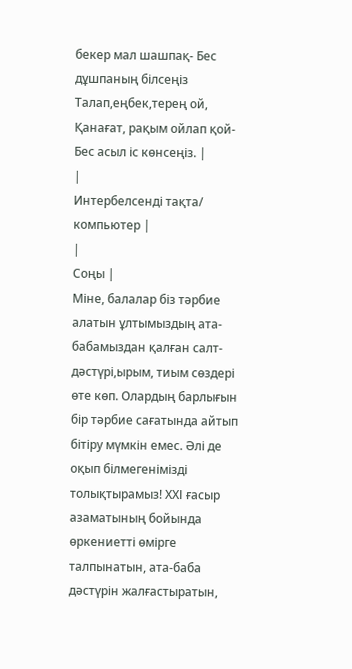бекер мал шашпақ- Бес дұшпаның білсеңіз Талап,еңбек,терең ой, Қанағат, рақым ойлап қой- Бес асыл іс көнсеңіз. |
|
Интербелсенді тақта/ компьютер |
|
Соңы |
Міне, балалар біз тәрбие алатын ұлтымыздың ата-бабамыздан қалған салт-дәстүрі,ырым, тиым сөздері өте көп. Олардың барлығын бір тәрбие сағатында айтып бітіру мүмкін емес. Әлі де оқып білмегенімізді толықтырамыз! ХХІ ғасыр азаматының бойында өркениетті өмірге талпынатын, ата-баба дәстүрін жалғастыратын,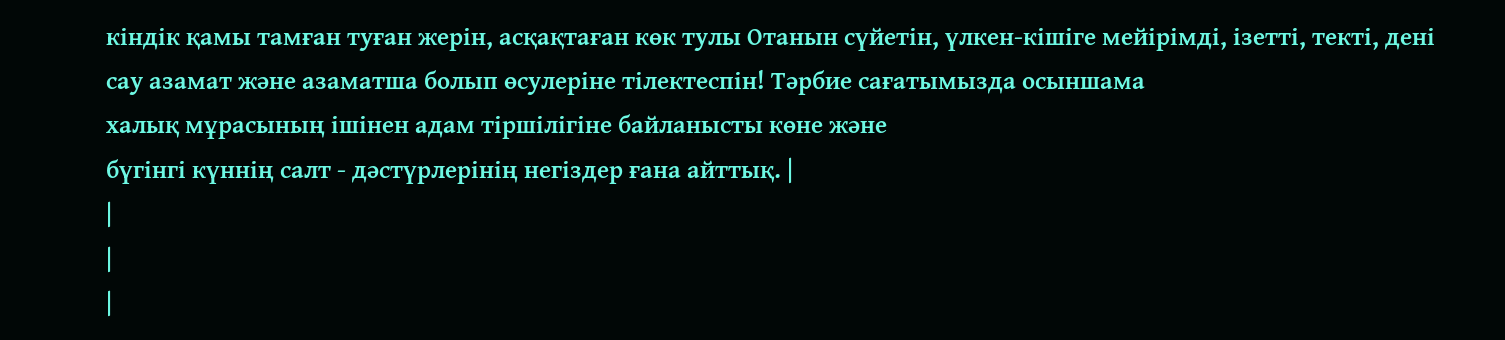кіндік қамы тамған туған жерін, асқақтаған көк тулы Отанын сүйетін, үлкен-кішіге мейірімді, ізетті, текті, дені сау азамат және азаматша болып өсулеріне тілектеспін! Тәрбие сағатымызда осыншама
халық мұрасының ішінен адам тіршілігіне байланысты көне және
бүгінгі күннің салт - дәстүрлерінің негіздер ғана айттық. |
|
|
|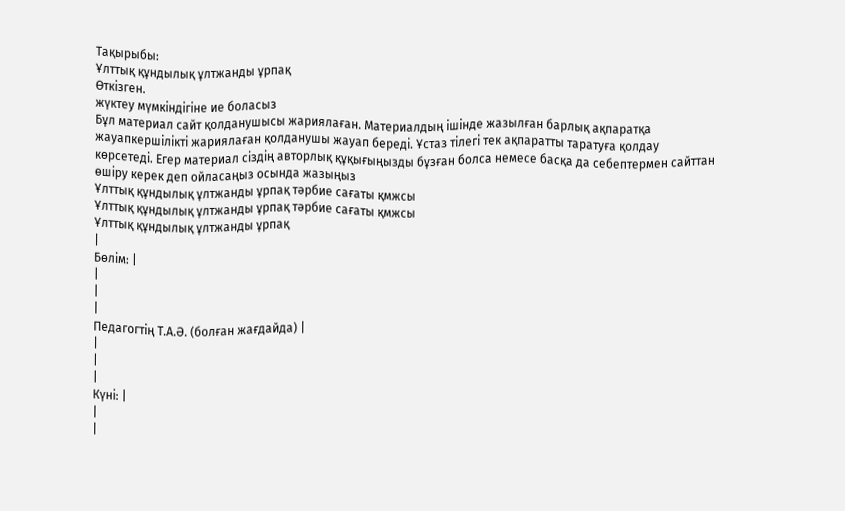Тақырыбы:
Ұлттық құндылық ұлтжанды ұрпақ
Өткізген.
жүктеу мүмкіндігіне ие боласыз
Бұл материал сайт қолданушысы жариялаған. Материалдың ішінде жазылған барлық ақпаратқа жауапкершілікті жариялаған қолданушы жауап береді. Ұстаз тілегі тек ақпаратты таратуға қолдау көрсетеді. Егер материал сіздің авторлық құқығыңызды бұзған болса немесе басқа да себептермен сайттан өшіру керек деп ойласаңыз осында жазыңыз
Ұлттық құндылық ұлтжанды ұрпақ тәрбие сағаты қмжсы
Ұлттық құндылық ұлтжанды ұрпақ тәрбие сағаты қмжсы
Ұлттық құндылық ұлтжанды ұрпақ
|
Бөлім: |
|
|
|
Педагогтің Т.А.Ә. (болған жағдайда) |
|
|
|
Күні: |
|
|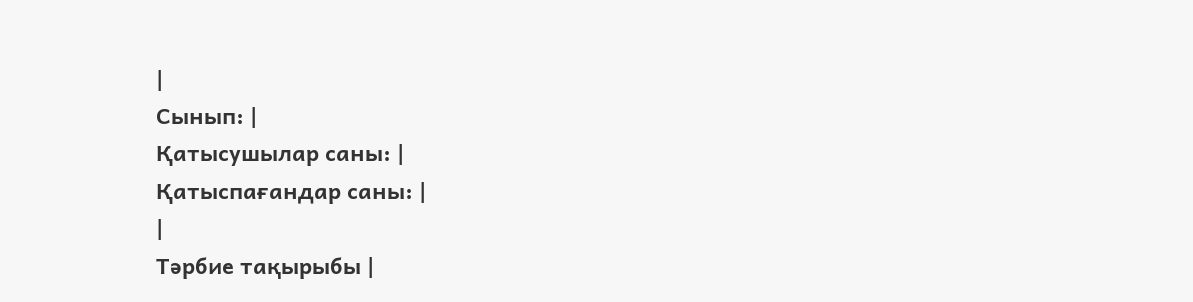|
Сынып: |
Қатысушылар саны: |
Қатыспағандар саны: |
|
Тәрбие тақырыбы |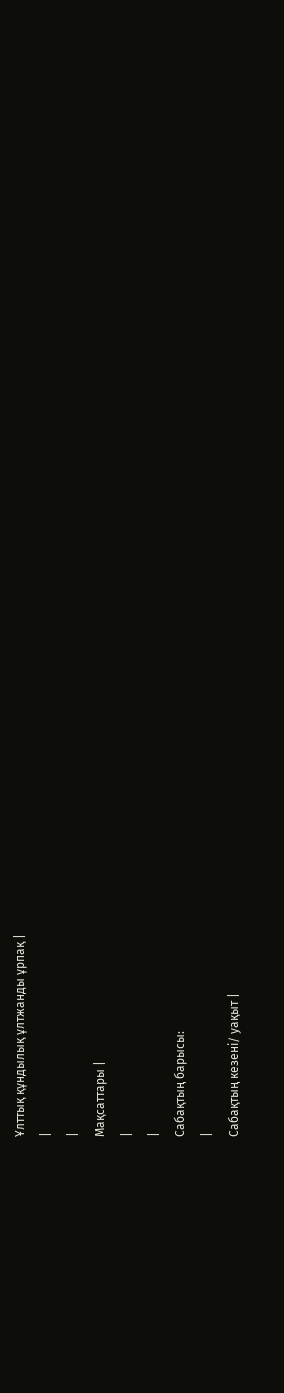Ұлттық құндылық ұлтжанды ұрпақ |
|
|
Мақсаттары |
|
|
Сабақтың барысы:
|
Сабақтың кезені/ уақыт |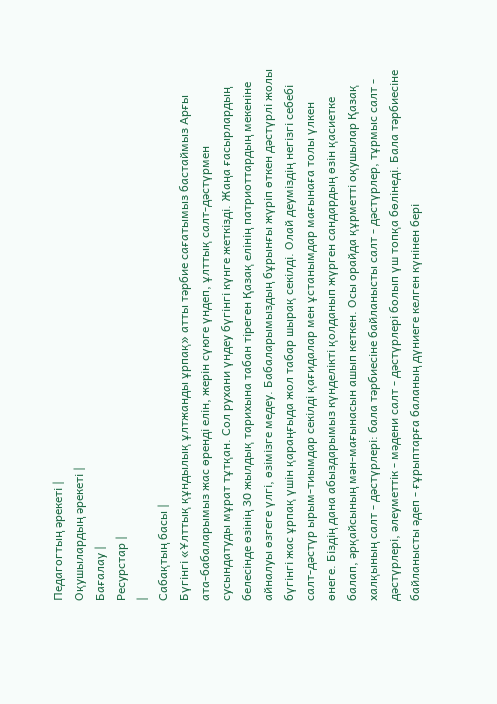Педагогтың әрекеті |
Оқушылардың әрекеті |
Бағалау |
Ресурстар |
|
Сабақтың басы |
Бүгінгі «Ұлттық құндылық ұлтжанды ұрпақ» атты тәрбие сағатымыз бастаймыз Арғы ата-бабаларымыз жас өренді елін, жерін сүюге үндеп, ұлттық салт-дәстүрмен сусындатуды мұрат тұтқан. Сол рухани үндеу бүгінгі күнге жеткізді. Жаңа ғасырлардың белесінде өзінің 30 жылдық тарихына табан тіреген Қазақ елінің патриоттардың мекеніне айналуы өзгеге үлгі, өзімізге медеу. Бабаларымыздың бұрынғы жүріп өткен дәстүрлі жолы бүгінгі жас ұрпақ үшін қараңғыда жол табар шырақ секілді. Олай деуміздің негізгі себебі салт-дәстүр ырым-тиымдар секілді қағидалар мен ұстанымдар мағынаға толы үлкен өнеге. Біздің дана абыздарымыз күнделікті қолданып жүрген сандардың өзін қасиетке балап, әрқайсының мән-мағынасын ашып кеткен. Осы орайда құрметті оқушылар Қазақ халқының салт - дәстүрлері: бала тәрбиесіне байланысты салт - дәстүрлер, тұрмыс салт - дәстүрлері, әлеуметтік - мәдени салт - дәстүрлері болып үш топқа бөлінеді. Бала тәрбиесіне байланысты әдеп - ғұрыптарға баланың дүниеге келген күнінен бері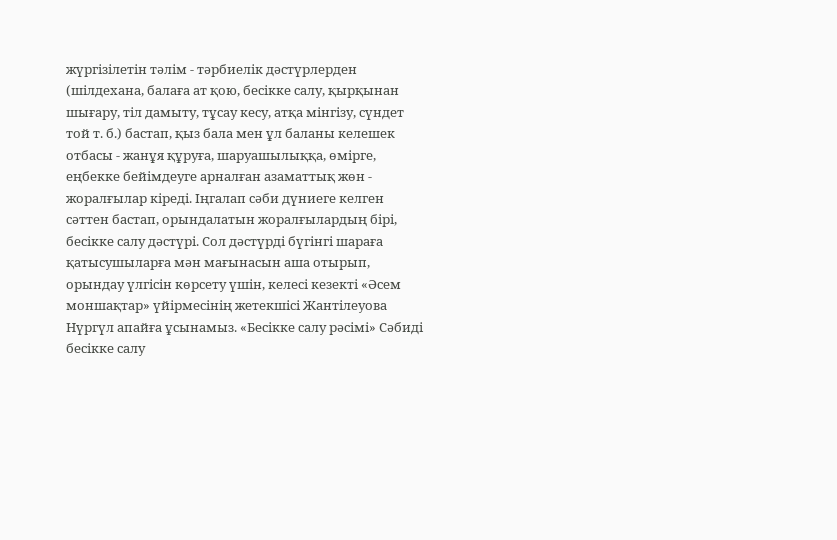жүргізілетін тәлім - тәрбиелік дәстүрлерден (шілдехана, балаға ат қою, бесікке салу, қырқынан шығару, тіл дамыту, тұсау кесу, атқа мінгізу, сүндет той т. б.) бастап, қыз бала мен ұл баланы келешек отбасы - жанұя құруға, шаруашылыққа, өмірге, еңбекке бейімдеуге арналған азаматтық жөн - жоралғылар кіреді. Іңгалап сәби дүниеге келген сәттен бастап, орындалатын жоралғылардың бірі, бесікке салу дәстүрі. Сол дәстүрді бүгінгі шараға қатысушыларға мән мағынасын аша отырып, орындау үлгісін көрсету үшін, келесі кезекті «Әсем моншақтар» үйірмесінің жетекшісі Жантілеуова Нүргүл апайға ұсынамыз. «Бесікке салу рәсімі» Сәбиді бесікке салу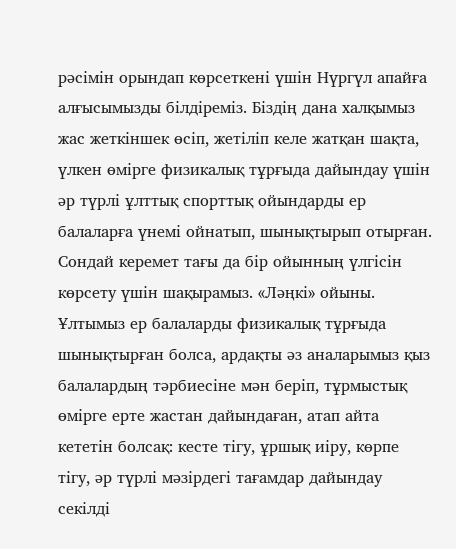рәсімін орындап көрсеткені үшін Нүргүл апайға алғысымызды білдіреміз. Біздің дана халқымыз жас жеткіншек өсіп, жетіліп келе жатқан шақта, үлкен өмірге физикалық тұрғыда дайындау үшін әр түрлі ұлттық спорттық ойындарды ер балаларға үнемі ойнатып, шынықтырып отырған. Сондай керемет тағы да бір ойынның үлгісін көрсету үшін шақырамыз. «Ләңкі» ойыны. Ұлтымыз ер балаларды физикалық тұрғыда шынықтырған болса, ардақты әз аналарымыз қыз балалардың тәрбиесіне мән беріп, тұрмыстық өмірге ерте жастан дайындаған, атап айта кететін болсақ: кесте тігу, ұршық иіру, көрпе тігу, әр түрлі мәзірдегі тағамдар дайындау секілді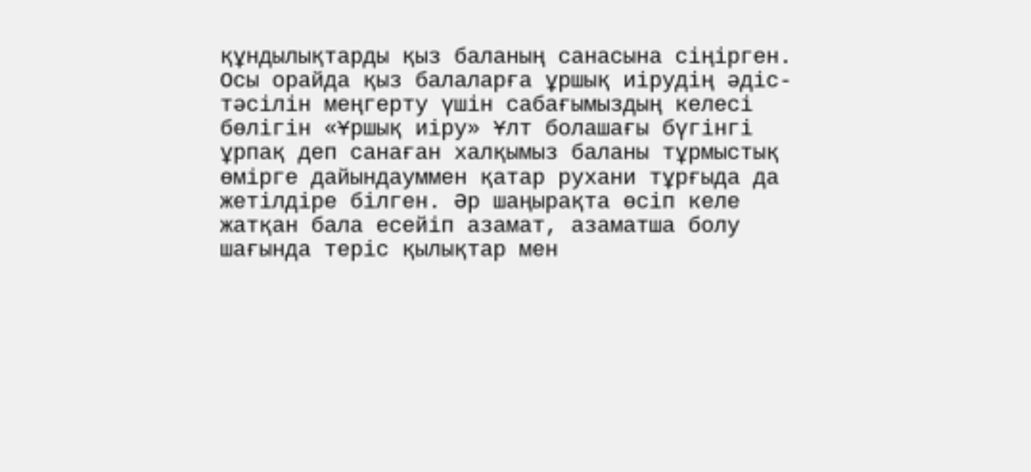құндылықтарды қыз баланың санасына сіңірген. Осы орайда қыз балаларға ұршық иірудің әдіс-тәсілін меңгерту үшін сабағымыздың келесі бөлігін «Ұршық иіру» Ұлт болашағы бүгінгі ұрпақ деп санаған халқымыз баланы тұрмыстық өмірге дайындауммен қатар рухани тұрғыда да жетілдіре білген. Әр шаңырақта өсіп келе жатқан бала есейіп азамат, азаматша болу шағында теріс қылықтар мен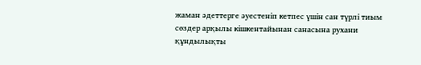жаман әдеттерге әуестеніп кетпес үшін сан түрлі тиым сөздер арқылы кішкентайынан санасына рухани құндылықты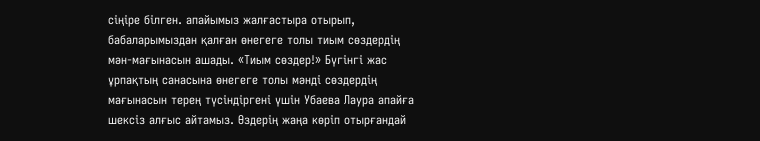сіңіре білген. апайымыз жалғастыра отырып, бабаларымыздан қалған өнегеге толы тиым сөздердің мән-мағынасын ашады. «Тиым сөздер!» Бүгінгі жас ұрпақтың санасына өнегеге толы мәнді сөздердің мағынасын терең түсіндіргені үшін Убаева Лаура апайға шексіз алғыс айтамыз. Өздерің жаңа көріп отырғандай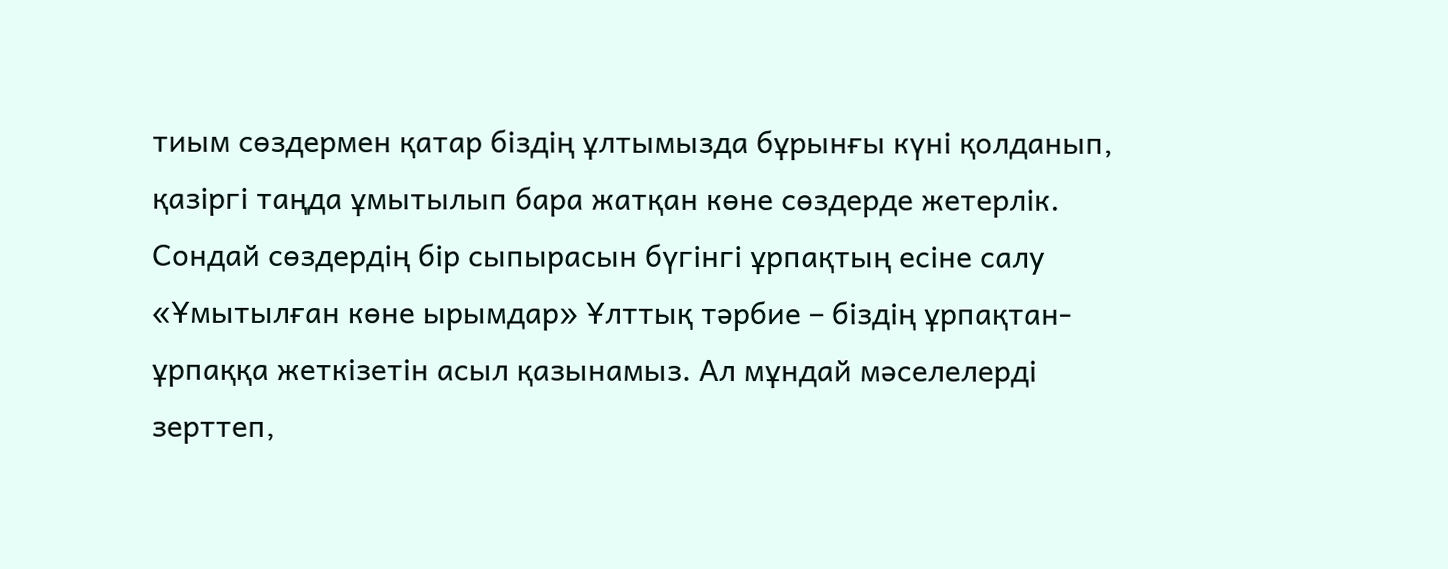тиым сөздермен қатар біздің ұлтымызда бұрынғы күні қолданып, қазіргі таңда ұмытылып бара жатқан көне сөздерде жетерлік. Сондай сөздердің бір сыпырасын бүгінгі ұрпақтың есіне салу «Ұмытылған көне ырымдар» Ұлттық тәрбие – біздің ұрпақтан-ұрпаққа жеткізетін асыл қазынамыз. Ал мұндай мәселелерді зерттеп,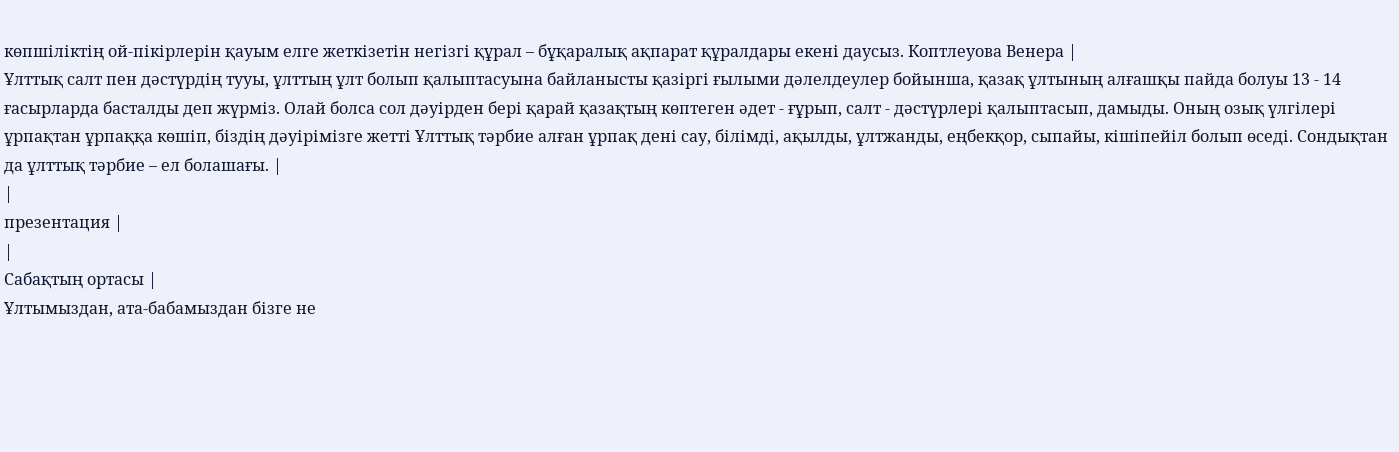көпшіліктің ой-пікірлерін қауым елге жеткізетін негізгі құрал – бұқаралық ақпарат құралдары екені даусыз. Коптлеуова Венера |
Ұлттық салт пен дәстүрдің тууы, ұлттың ұлт болып қалыптасуына байланысты қазіргі ғылыми дәлелдеулер бойынша, қазақ ұлтының алғашқы пайда болуы 13 - 14 ғасырларда басталды деп жүрміз. Олай болса сол дәуірден бері қарай қазақтың көптеген әдет - ғұрып, салт - дәстүрлері қалыптасып, дамыды. Оның озық үлгілері ұрпақтан ұрпаққа көшіп, біздің дәуірімізге жетті Ұлттық тәрбие алған ұрпақ дені сау, білімді, ақылды, ұлтжанды, еңбекқор, сыпайы, кішіпейіл болып өседі. Сондықтан да ұлттық тәрбие – ел болашағы. |
|
презентация |
|
Сабақтың ортасы |
Ұлтымыздан, ата-бабамыздан бізге не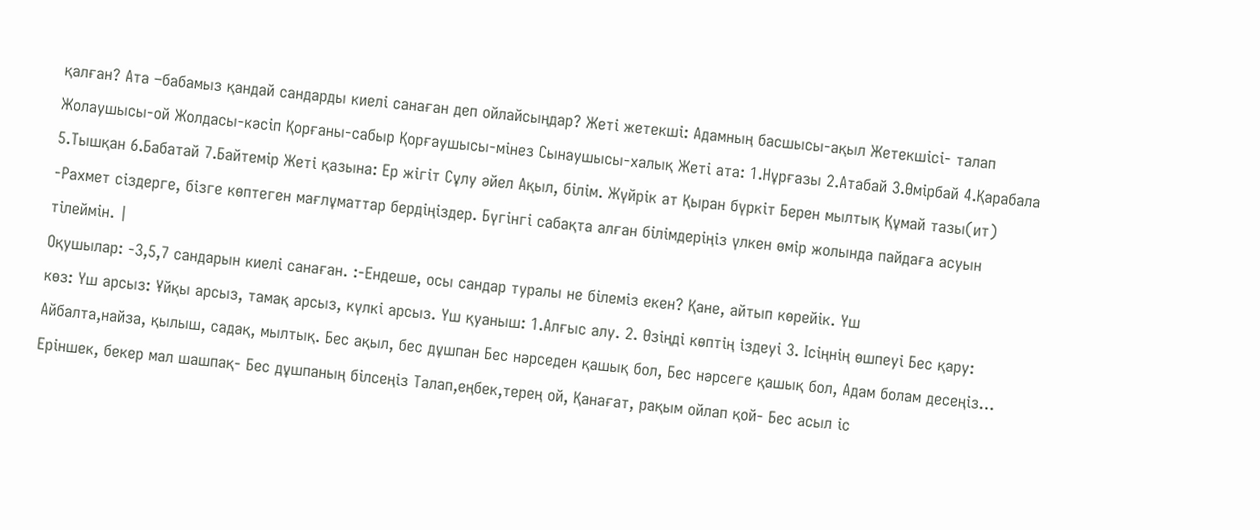қалған? Ата –бабамыз қандай сандарды киелі санаған деп ойлайсыңдар? Жеті жетекші: Адамның басшысы-ақыл Жетекшісі- талап Жолаушысы-ой Жолдасы-кәсіп Қорғаны-сабыр Қорғаушысы-мінез Сынаушысы-халық Жеті ата: 1.Нұрғазы 2.Атабай 3.Өмірбай 4.Қарабала 5.Тышқан 6.Бабатай 7.Байтемір Жеті қазына: Ер жігіт Сұлу әйел Ақыл, білім. Жүйрік ат Қыран бүркіт Берен мылтық Құмай тазы(ит) -Рахмет сіздерге, бізге көптеген мағлұматтар бердіңіздер. Бүгінгі сабақта алған білімдеріңіз үлкен өмір жолында пайдаға асуын тілеймін. |
Оқушылар: -3,5,7 сандарын киелі санаған. :-Ендеше, осы сандар туралы не білеміз екен? Қане, айтып көрейік. Үш
көз: Үш арсыз: Ұйқы арсыз, тамақ арсыз, күлкі арсыз. Үш қуаныш: 1.Алғыс алу. 2. Өзіңді көптің іздеуі 3. Ісіңнің өшпеуі Бес қару: Айбалта,найза, қылыш, садақ, мылтық. Бес ақыл, бес дұшпан Бес нәрседен қашық бол, Бес нәрсеге қашық бол, Адам болам десеңіз… Еріншек, бекер мал шашпақ- Бес дұшпаның білсеңіз Талап,еңбек,терең ой, Қанағат, рақым ойлап қой- Бес асыл іс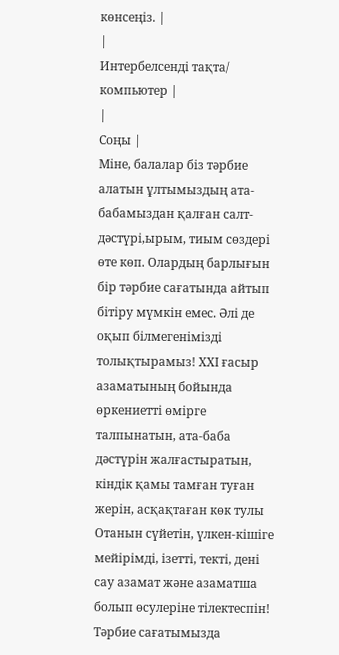көнсеңіз. |
|
Интербелсенді тақта/ компьютер |
|
Соңы |
Міне, балалар біз тәрбие алатын ұлтымыздың ата-бабамыздан қалған салт-дәстүрі,ырым, тиым сөздері өте көп. Олардың барлығын бір тәрбие сағатында айтып бітіру мүмкін емес. Әлі де оқып білмегенімізді толықтырамыз! ХХІ ғасыр азаматының бойында өркениетті өмірге талпынатын, ата-баба дәстүрін жалғастыратын, кіндік қамы тамған туған жерін, асқақтаған көк тулы Отанын сүйетін, үлкен-кішіге мейірімді, ізетті, текті, дені сау азамат және азаматша болып өсулеріне тілектеспін! Тәрбие сағатымызда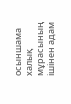осыншама
халық мұрасының ішінен адам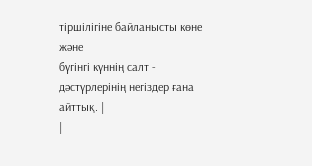тіршілігіне байланысты көне және
бүгінгі күннің салт - дәстүрлерінің негіздер ғана айттық. |
|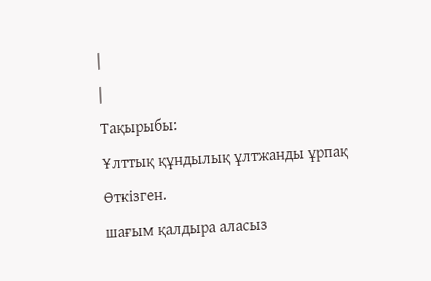|
|
Тақырыбы:
Ұлттық құндылық ұлтжанды ұрпақ
Өткізген.
шағым қалдыра аласыз